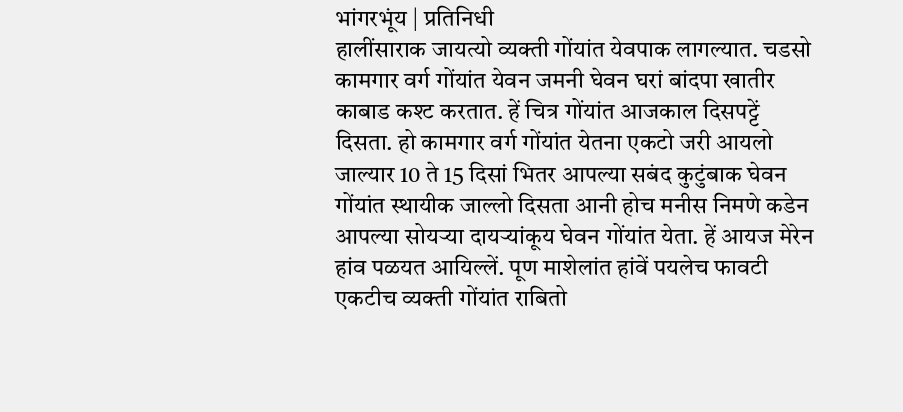भांगरभूंय | प्रतिनिधी
हालींसाराक जायत्यो व्यक्ती गोंयांत येवपाक लागल्यात. चडसो कामगार वर्ग गोंयांत येवन जमनी घेवन घरां बांदपा खातीर काबाड कश्ट करतात. हें चित्र गोंयांत आजकाल दिसपट्टें दिसता. हो कामगार वर्ग गोंयांत येतना एकटो जरी आयलो जाल्यार 10 ते 15 दिसां भितर आपल्या सबंद कुटुंबाक घेवन गोंयांत स्थायीक जाल्लो दिसता आनी होच मनीस निमणे कडेन आपल्या सोयऱ्या दायऱ्यांकूय घेवन गोंयांत येता. हें आयज मेरेन हांव पळयत आयिल्लें. पूण माशेलांत हांवें पयलेच फावटी एकटीच व्यक्ती गोंयांत राबितो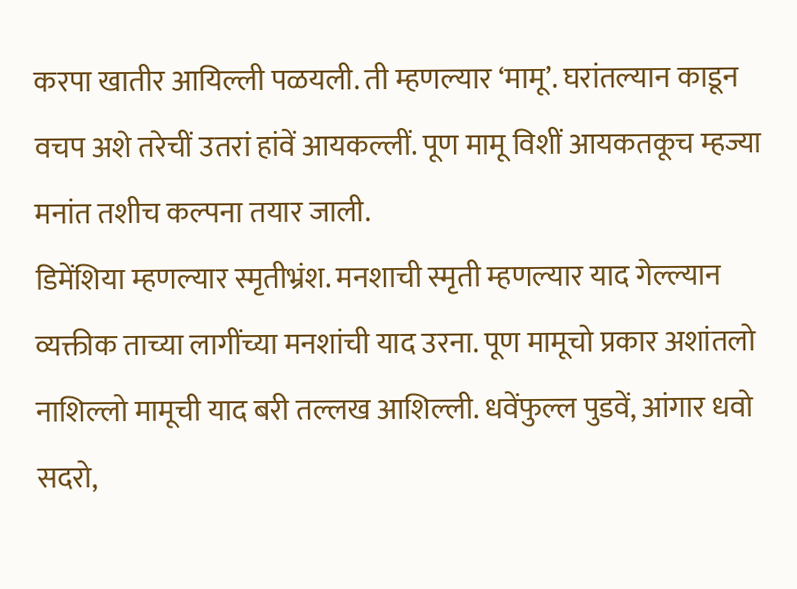करपा खातीर आयिल्ली पळयली. ती म्हणल्यार ‘मामू’. घरांतल्यान काडून वचप अशे तरेचीं उतरां हांवें आयकल्लीं. पूण मामू विशीं आयकतकूच म्हज्या मनांत तशीच कल्पना तयार जाली.
डिमेंशिया म्हणल्यार स्मृतीभ्रंश. मनशाची स्मृती म्हणल्यार याद गेल्ल्यान व्यक्तीक ताच्या लागींच्या मनशांची याद उरना. पूण मामूचो प्रकार अशांतलो नाशिल्लो मामूची याद बरी तल्लख आशिल्ली. धवेंफुल्ल पुडवें, आंगार धवो सदरो,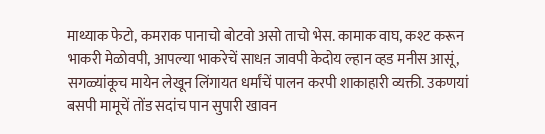माथ्याक फेटो, कमराक पानाचो बोटवो असो ताचो भेस. कामाक वाघ, कश्ट करून भाकरी मेळोवपी, आपल्या भाकरेचें साधऩ जावपी केदोय ल्हान व्हड मनीस आसूं, सगळ्यांकूच मायेन लेखून लिंगायत धर्मांचें पालन करपी शाकाहारी व्यक्ती. उकणयां बसपी मामूचें तोंड सदांच पान सुपारी खावन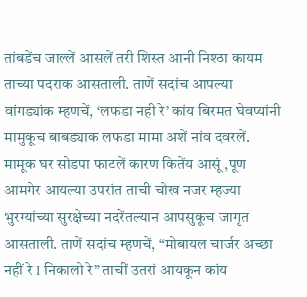तांबडेंच जाल्लें आसलें तरी शिस्त आनी निश्ठा कायम ताच्या पदराक आसताली. ताणें सदांच आपल्या वांगड्यांक म्हणचें, ‘लफडा नही रे’ कांय बिरमत घेवप्यांनी मामुकूच बाबड्याक लफडा मामा अशें नांव दवरलें. मामूक घर सोडपा फाटलें कारण कितेंय आसूं ,पूण आमगेर आयल्या उपरांत ताची चोख नजर म्हज्या भुरग्यांच्या सुरक्षेच्या नदरेंतल्यान आपसुकूच जागृत आसताली. ताणें सदांच म्हणचें, “मोबायल चार्जर अच्छा नहीं रे I निकालो रे” ताचीं उतरां आयकून कांय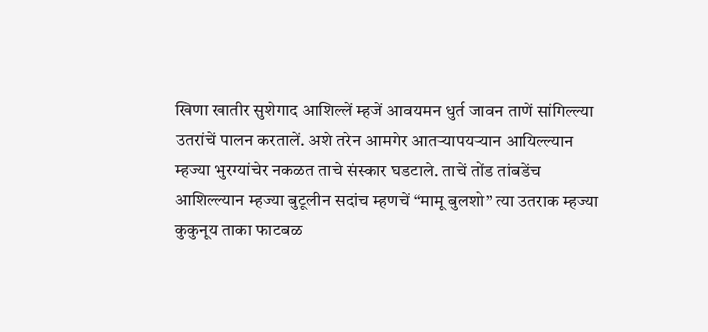खिणा खातीर सुशेगाद आशिल्लें म्हजें आवयमन धुर्त जावन ताणें सांगिल्ल्या उतरांचें पालन करतालें. अशे तरेन आमगेर आतऱ्यापयऱ्यान आयिल्ल्यान म्हज्या भुरग्यांचेर नकळत ताचे संस्कार घडटाले. ताचें तोंड तांबडेंच आशिल्ल्यान म्हज्या बुटूलीन सदांच म्हणचें “मामू बुलशो” त्या उतराक म्हज्या कुकुनूय ताका फाटबळ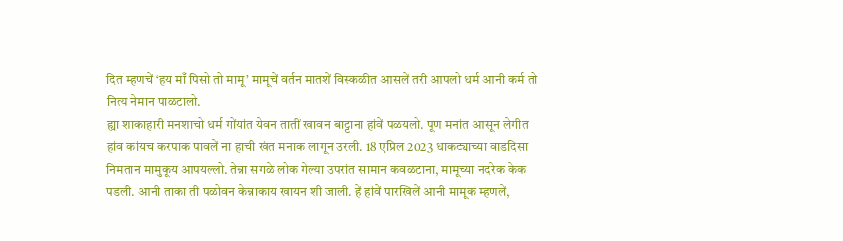दित म्हणचें ‘हय माँ पिसो तो मामू’ मामूचें वर्तन मातशें विस्कळीत आसलें तरी आपलो धर्म आनी कर्म तो नित्य नेमान पाळटालो.
ह्या शाकाहारी मनशाचो धर्म गोंयांत येवन तातीं खावन बाट्टाना हांवें पळयलो. पूण मनांत आसून लेगीत हांव कांयच करपाक पावलें ना हाची खंत मनाक लागून उरली. 18 एप्रिल 2023 धाकट्याच्या वाडदिसा निमतान मामुकूय आपयल्लो. तेन्ना सगळे लोक गेल्या उपरांत सामान कवळटाना, मामूच्या नदरेक केक पडली. आनी ताका ती पळोवन केन्नाकाय खायन शी जाली. हें हांवें पारखिलें आनी मामूक म्हणलें,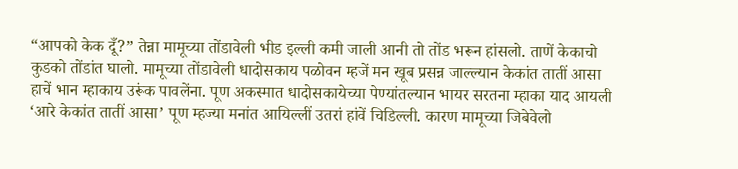“आपको केक दूँ?” तेन्ना मामूच्या तोंडावेली भीड इल्ली कमी जाली आनी तो तोंड भरून हांसलो. ताणें केकाचो कुडको तोंडांत घालो. मामूच्या तोंडावेली धादोसकाय पळोवन म्हजें मन खूब प्रसन्न जाल्ल्यान केकांत तातीं आसा हाचें भान म्हाकाय उरूंक पावलेंना. पूण अकस्मात धादोसकायेच्या पेण्यांतल्यान भायर सरतना म्हाका याद आयली ‘आरे केकांत तातीं आसा’ पूण म्हज्या मनांत आयिल्लीं उतरां हांवें चिडिल्ली. कारण मामूच्या जिबेवेलो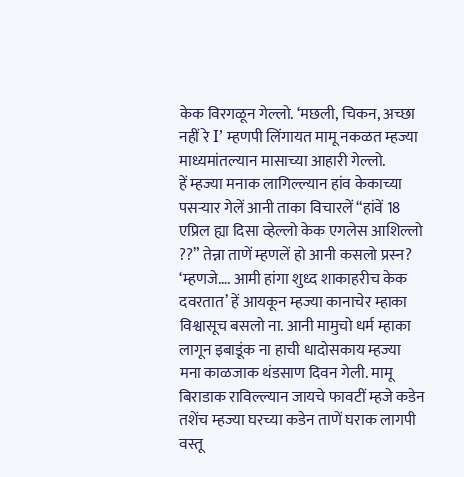केक विरगळून गेल्लो. ‘मछली, चिकन, अच्छा नहीं रे I’ म्हणपी लिंगायत मामू नकळत म्हज्या माध्यमांतल्यान मासाच्या आहारी गेल्लो.
हें म्हज्या मनाक लागिल्ल्यान हांव केकाच्या पसऱ्यार गेलें आनी ताका विचारलें “हांवें 18 एप्रिल ह्या दिसा व्हेल्लो केक एगलेस आशिल्लो ??” तेन्ना ताणें म्हणलें हो आनी कसलो प्रस्न? ‘म्हणजे…. आमी हांगा शुध्द शाकाहरीच केक दवरतात’ हें आयकून म्हज्या कानाचेर म्हाका विश्वासूच बसलो ना. आनी मामुचो धर्म म्हाका लागून इबाडूंक ना हाची धादोसकाय म्हज्या मना काळजाक थंडसाण दिवन गेली. मामू बिराडाक राविल्ल्यान जायचे फावटीं म्हजे कडेन तशेंच म्हज्या घरच्या कडेन ताणें घराक लागपी वस्तू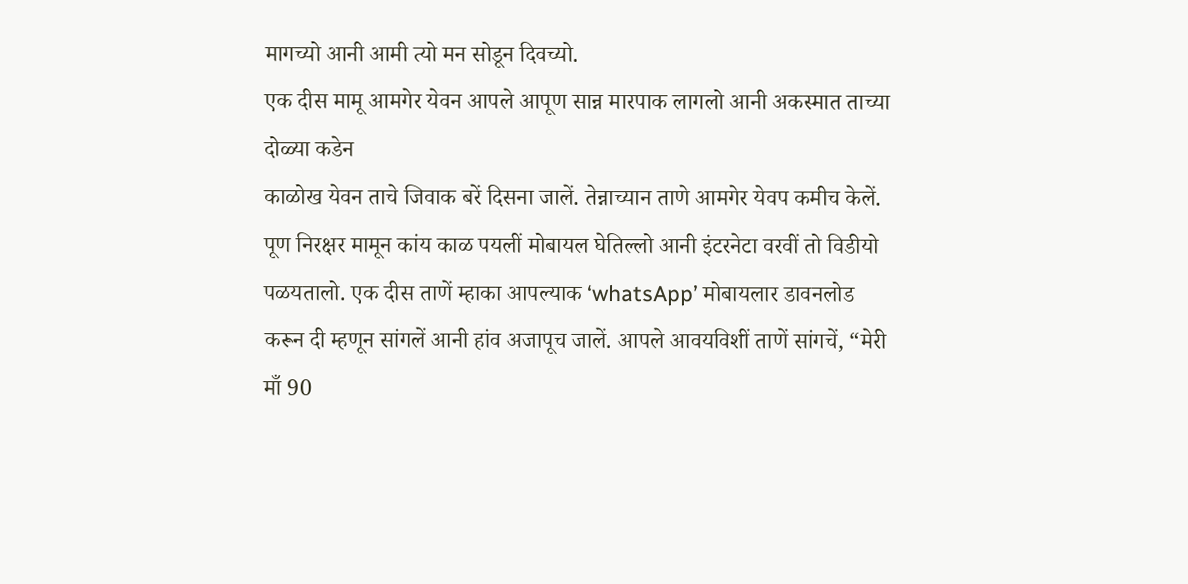मागच्यो आनी आमी त्यो मन सोडून दिवच्यो.
एक दीस मामू आमगेर येवन आपले आपूण सान्न मारपाक लागलो आनी अकस्मात ताच्या दोळ्या कडेन
काळोख येवन ताचे जिवाक बरें दिसना जालें. तेन्नाच्यान ताणे आमगेर येवप कमीच केलें.
पूण निरक्षर मामून कांय काळ पयलीं मोबायल घेतिल्लो आनी इंटरनेटा वरवीं तो विडीयो पळयतालो. एक दीस ताणें म्हाका आपल्याक ‘whatsApp’ मोबायलार डावनलोड करून दी म्हणून सांगलें आनी हांव अजापूच जालें. आपले आवयविशीं ताणें सांगचें, “मेरी माँ 90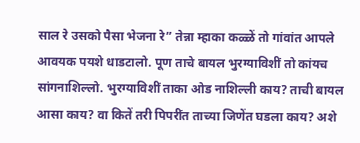साल रे उसको पैसा भेजना रे” तेन्ना म्हाका कळ्ळें तो गांवांत आपले आवयक पयशे धाडटालो. पूण ताचे बायल भुरग्याविशीं तो कांयच सांगनाशिल्लो. भुरग्याविशीं ताका ओड नाशिल्ली काय? ताची बायल आसा काय? वा कितें तरी पिपरींत ताच्या जिणेंत घडला काय? अशे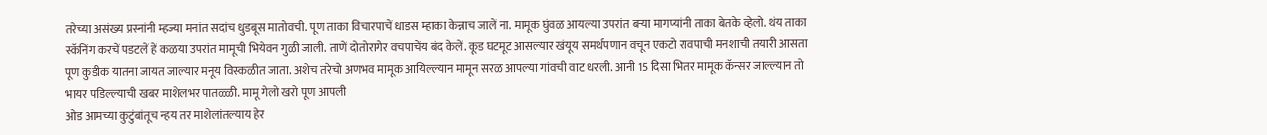तरेच्या असंख्य प्रस्नांनी म्हज्या मनांत सदांच धुडबूस मातोवची. पूण ताका विचारपाचें धाडस म्हाका केन्नाच जालें ना. मामूक घुंवळ आयल्या उपरांत बऱ्या मागप्यांनी ताका बेतके व्हेलो. थंय ताका स्कॅनिंग करचें पडटलें हें कळया उपरांत मामूची भियेवन गुळी जाली. ताणें दोतोरागेर वचपाचेंय बंद केलें. कूड घटमूट आसल्यार खंयूय समर्थपणान वचून एकटो रावपाची मनशाची तयारी आसता पूण कुडीक यातना जायत जाल्यार मनूय विस्कळीत जाता. अशेच तरेचो अणभव मामूक आयिल्ल्यान मामून सरळ आपल्या गांवची वाट धरली. आनी 15 दिसा भितर मामूक कॅन्सर जाल्ल्यान तो
भायर पडिल्ल्याची खबर माशेलभर पातळ्ळी. मामू गेलो खरो पूण आपली
ओड आमच्या कुटुंबांतूच न्हय तर माशेलांतल्याय हेर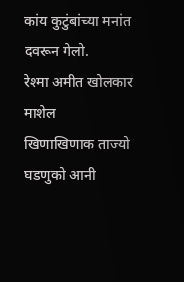कांय कुटुंबांच्या मनांत दवरून गेलो.
रेश्मा अमीत खोलकार
माशेल
खिणाखिणाक ताज्यो घडणुको आनी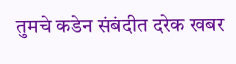तुमचे कडेन संबंदीत दरेक खबर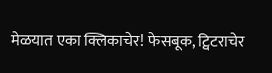मेळयात एका क्लिकाचेर! फेसबूक, ट्विटराचेर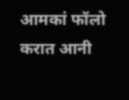आमकां फॉलो करात आनी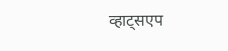व्हाट्सएप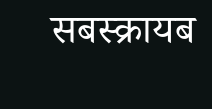सबस्क्रायब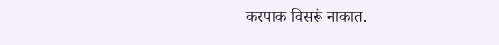करपाक विसरूं नाकात.